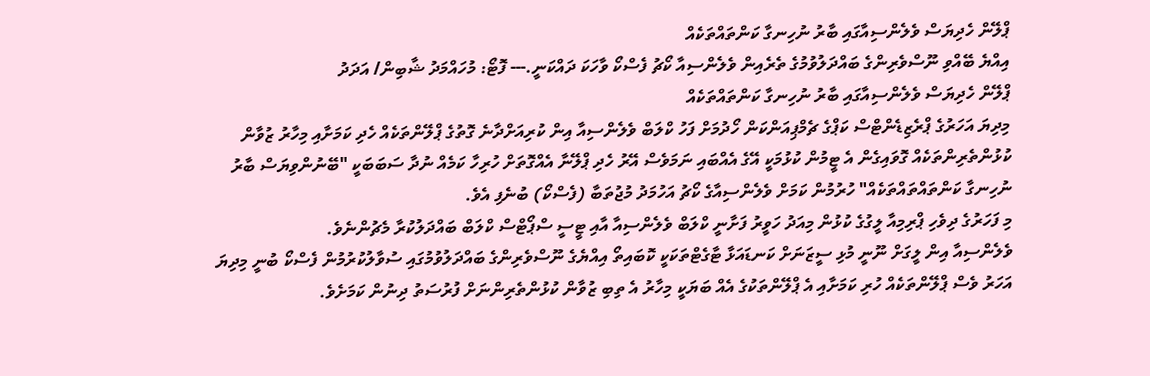ޕްލޭން ހެދިޔަސް ވެލެންސިއާގައި ބާރު ނުހިނގާ ކަންތައްތަކެއް
އިއްޔެ ބޭއްވި ނޫސްވެރިންގެ ބައްދަލުވުމުގެ ތެރެއިން ވެލެންސިއާ ކޯޗު ފެސްކޯ ވާހަކަ ދައްކަނީ.--- ފޮޓޯ: މުހައްމަދު ޝާބިން/ އަދަދު
ޕްލޭން ހެދިޔަސް ވެލެންސިއާގައި ބާރު ނުހިނގާ ކަންތައްތަކެއް
މިދިޔަ އަހަރުގެ ޕްރެޒިޑެންޓްސް ކަޕްގެ ޗެމްޕިއަންކަން ހޯދުމަށް ފަހު ކްލަބް ވެލެންސިއާ އިން ކުރިއަށްދާނެ ގޮތުގެ ޕްލޭންތަކެއް ހެދި ކަމަށާއި މިހާރު ޒުވާން ކުޅުންތެރިންތަކެއް ގޮވައިގެން އެ ޓީމުން ކުޅުމަކީ އޭގެ އެއްބައި ނަމަވެސް އޭރު ހެދި ޕްލޭނާ އެއްގޮތަށް ހުރިހާ ކަމެއް ނުދާ ސަބަބަކީ "ބޭނުންވިޔަސް ބާރު ނުހިނގާ ކަންތައްތައްތަކެއް" ހުރުމުން ކަމަށް ވެލެންސިއާގެ ކޯޗު އަހުމަދު މުޖުތަބާ (ފެސްކޯ) ބުނެފި އެވެ.
މި ފަހަރުގެ ދިވެހި ޕްރިމިއާ ލީގުގެ ކުޅުން މިއަދު ހަވީރު ފަށާނީ ކްލަބް ވެލެންސިއާ އާއި ޓީސީ ސްޕޯޓްސް ކްލަބް ބައްދަލުކުރާ މެޗުންނެވެ.
ވެލެންސިއާ އިން ލީގަށް ނޫނީ މުޅި ސީޒަނަށް ކަނޑައަޅާ ޓާގެޓްތަކަކީ ކޮބައިތޯ އިއްޔެގެ ނޫސްވެރިންގެ ބައްދަލުވުމުގައި ސުވާލުކުރުމުން ފެސްކޯ ބުނީ މިދިޔަ އަހަރު ވެސް ޕްލޭންތަކެއް ހުރި ކަމަށާއި އެ ޕްލޭންތަކުގެ އެއް ބަޔަކީ މިހާރު އެ ތިބި ޒުވާން ކުޅުންތެރިންނަށް ފުރުސަތު ދިނުން ކަމަށެވެ.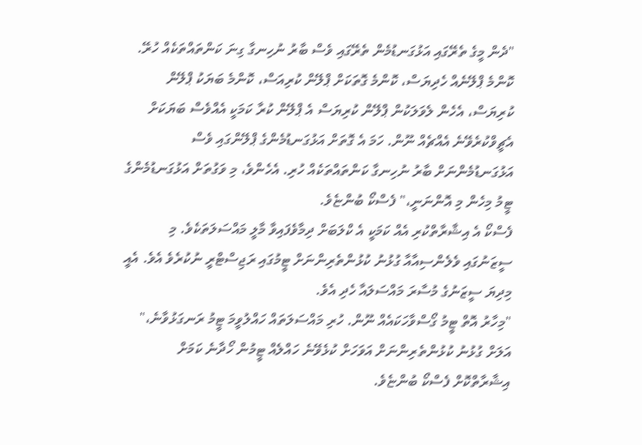"ދެން މީގެ ތެރޭގައި އަޅުގަނޑުމެން ތެރޭގައި ވެސް ބާރު ނުހިނގާ ގިނަ ކަންތައްތަކެއް ހުރޭ. ކޮންމެ ޕްލޭނެއް ހެދިޔަސް، ކޮންމެ ގޮތަކަށް ޕްލޭން ކުރިއަސް، ކޮންމެ ބަޔަކު ޕްލޭން ކުރިޔަސް، އެހެން ލެވަލަކުން ޕްލޭން ކުރިޔަސް އެ ޕްލޭން ކުރާ ކަމަކީ އެއްވެސް ބަޔަކަށް އެޗީވްކުރެވޭނެ އެއްޗެއް ނޫން. ހަމަ އެ ގޮތަށް އަޅުގަނޑުމެންގެ ޕްލޭންގައި ވެސް އަޅުގަނޑުމެންނަށް ބާރު ނުހިނގާ ކަންތައްތަކެއް ހުރި. އެހެންވެ، މި ވަގުތަށް އަޅުގަނޑުމެންގެ ޓީމު މިހެން މި އޮންނަނީ،" ފެސްކޯ ބުންޏެވެ.
ފެސްކޯ އެ އިޝާރާތްކުރި އެއް ކަމަކީ އެ ކްލަބަށް ދިމާވެފައިވާ މާލީ މައްސަލަތަކެވެ. މި ސީޒަނުގައި ވެލެންސިއާއާ ގުޅުނު ކުޅުންތެރިންނަށް ޓީމުގައި ރަޖިސްޓްރީ ނުކުރެވެ އެވެ. އެއީ މިދިޔަ ސީޒަނުގެ މުސާރަ މައްސަލައާ ހެދި އެވެ.
"މިހާރު އޮތް ޓީމު ގޯސްވާހަކައެއް ނޫން. ހުރި މައްސަލަތައް ހައްލުވީމަ ޓީމު ރަނގަޅުވާނެ،" އަލަށް ގުޅުނު ކުޅުންތެރިންނަށް އަވަހަށް ކުޅެވޭނެ ހައްލެއް ޓީމުން ހޯދާނެ ކަމަށް އިޝާރާތްކޮށް ފެސްކޯ ބުންޏެވެ.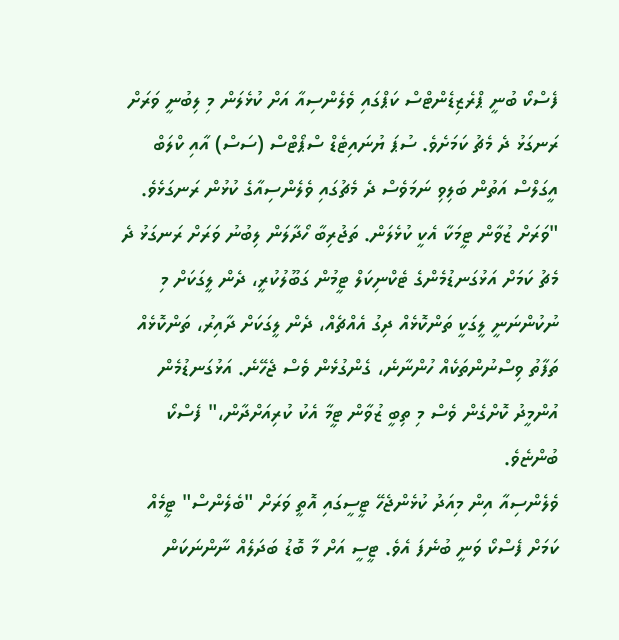ފެސްކޯ ބުނީ ޕްރެޒިޑެންޓްސް ކަޕްގައި ވެލެންސިއާ އަށް ކުޅެލަން މި ލިބުނީ ވަރަށް ރަނގަޅު ދެ މެޗު ކަމަށެވެ. ސުޕަ ޔުނައިޓެޑް ސްޕޯޓްސް (ސަސް) އާއި ކްލަބް އީގަލްސް އަތުން ބަލިވި ނަމަވެސް ދެ މެޗުގައި ވެލެންސިއާގެ ކުޅުން ރަނގަޅެވެ.
"ވަރަށް ޒުވާން ޓީމަކާ އެކީ ކުޅެލަން. ތަޖުރިބާ ހޯދާލަން ލިބުނު ވަރަށް ރަނގަޅު ދެ މެޗު ކަމަށް އަޅުގަނޑުމެންގެ ޓެކްނިކަލް ޓީމުން ގަބޫލުކުރީ، ދެން ލީގަކަށް މި ނުކުންނަނީ ލީގަކީ ތަންކޮޅެއް ދިގު އެއްޗެއް، ދެން ލީގަކަށް ދާއިރު، ތަންކޮޅެއް ތަފާތު ވިސްނުންތަކެއް ހުންނާނެ، ގެންގުޅެން ވެސް ޖެހޭނެ. އަޅުގަނޑުމެން އުންމީދު ކޮށްގެން ވެސް މި ތިބީ ޒުވާން ޓީމާ އެކު ކުރިއަށްދާން،" ފެސްކޯ ބުންޏެވެ.
ވެލެންސިއާ އިން މިއަދު ކުޅެންޖެހޭ ޓީސީގައި އޮތީ ވަރަށް "ބެލެންސް" ޓީމެއް ކަމަށް ފެސްކޯ ވަނީ ބުނެފަ އެވެ. ޓީސީ އަށް މާ ބޮޑު ބަދަލެއް ނާންނަކަން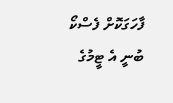ފާހަގަކޮށް ފެސްކޯ ބުނީ އެ ޓީމުގެ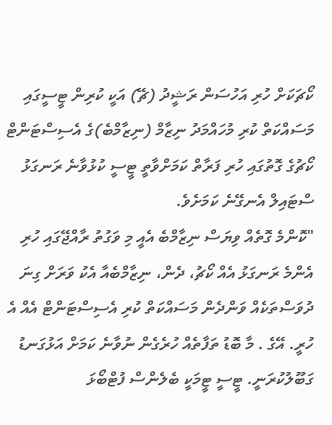ކޯޗަކަށް ހުރި އަހުސަން ރަޝީދު (ޗޭ) އަކީ ކުރިން ޓީސީގައި މަސައްކަތް ކުރި މުހައްމަދު ނިޒާމް (ނިޒާމްބެ)ގެ އެސިސްޓަންޓް ކޯޗުގެ ގޮތުގައި ހުރި ފަރާތް ކަމަށްވާތީ ޓީސީ ކުޅުވާނެ ރަނގަޅު ސްޓައިލް އެނގޭނެ ކަމަށެވެ.
"ކޮންމެ ގޮތެއް ވިޔަސް ނިޒާމްބެ އެއީ މި ވަގުތު ރާއްޖޭގައި ހުރި އެންމެ ރަނގަޅު އެއް ކޯޗު، ދެން، ނިޒާމްބެއާ އެކު ވަރަށް ގިނަ ދުވަސްތަކެއް ވަންދެން މަސައްކަތް ކުރި އެސިސްޓަންޓް އެއް އެ ހުރީ. އޭގެ . މާ ބޮޑު ތަފާތެއް ހުރެގެން ނުވާނެ ކަމަށް އަޅުގަނޑު ގަބޫލުކުރަނީ. ޓީސީ ޓީމަކީ ބެލެންސް ފުޓްބޯޅަ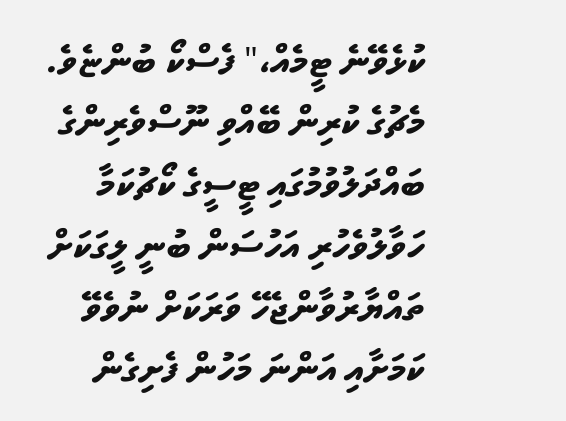ކުޅެވޭނެ ޓީމެއް،" ފެސްކޯ ބުންޏެވެ.
މެޗުގެ ކުރިން ބޭއްވި ނޫސްވެރިންގެ ބައްދަލުވުމުގައި ޓީސީގެ ކޯޗުކަމާ ހަވާލުވެހުރި އަހުސަން ބުނީ ލީގަކަށް ތައްޔާރުވާންޖެހޭ ވަރަކަށް ނުވެވޭ ކަމަށާއި އަންނަ މަހުން ފެށިގެން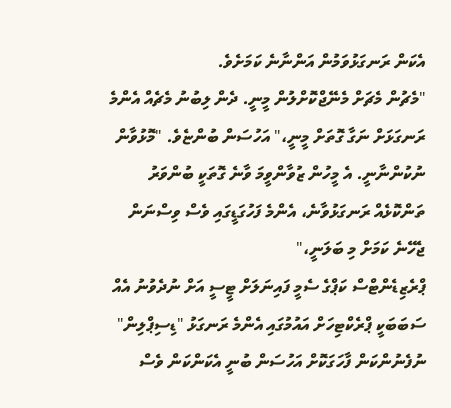އެކަން ރަނގަޅުވަމުން އަންނާނެ ކަމަށެވެ.
"މެޗުން މެޗަށް މެނޭޖްކޮށްލުން މީނީ. ދެން ލިބުނު މެޗެއް އެންމެ ރަނގަޅަށް ނަގާ ގޮތަށް މީނީ،" އަހުސަން ބުންޏެވެ. "މޮޅުވާން ނުކުންނާނީ. އެ މީހުން ޒުވާންވީމަ ވާނެ ގޮތަކީ ބުންވަރު ތަންކޮޅެއް ރަނގަޅުވާނެ، އެންމެ ފަހުގަޑީގައި ވެސް ވިސްނަން ޖެހޭނެ ކަމަށް މި ބަލަނީ،"
ޕްރެޒިޑެންޓްސް ކަޕްގެ ސެމީ ފައިނަލަށް ޓީސީ އަށް ނުދެވުނު އެއް ސަބަބަކީ ޕްރެކްޓިހަށް އައުމުގައި އެންމެ ރަނގަޅު "ޑިސިޕްލިން" ނުފެނުންކަން ފާހަގަކޮށް އަހުސަން ބުނީ އެކަންކަން ވެސް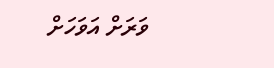ވަރަށް އަވަހަށް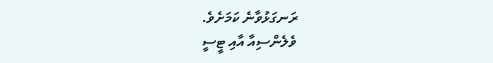ރަނގަޅުވާނެ ކަމަށެވެ.
ވެލެންސިއާ އާއި ޓީސީ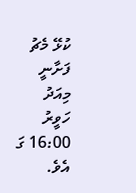ކުޅޭ މެޗު ފަށާނީ މިއަދު ހަވީރު 16:00 ގަ އެވެ.